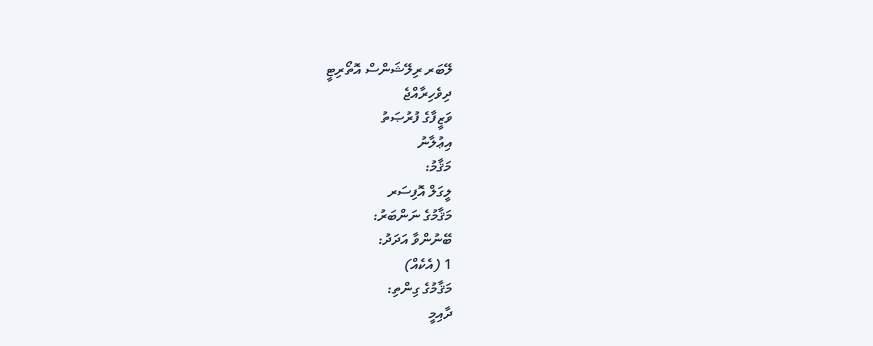ލޭބަރ ރިލޭޝަންސް އޮތޯރިޓީ
ދިވެހިރާއްޖެ
ވަޒީފާގެ ފުރުޞަތު
އިޢުލާނު
މަޤާމު:
ލީގަލް އޮފިސަރ
މަޤާމުގެ ނަންބަރު:
ބޭނުންވާ އަދަދު:
1 (އެކެއް)
މަޤާމުގެ ގިންތި:
ދާއިމީ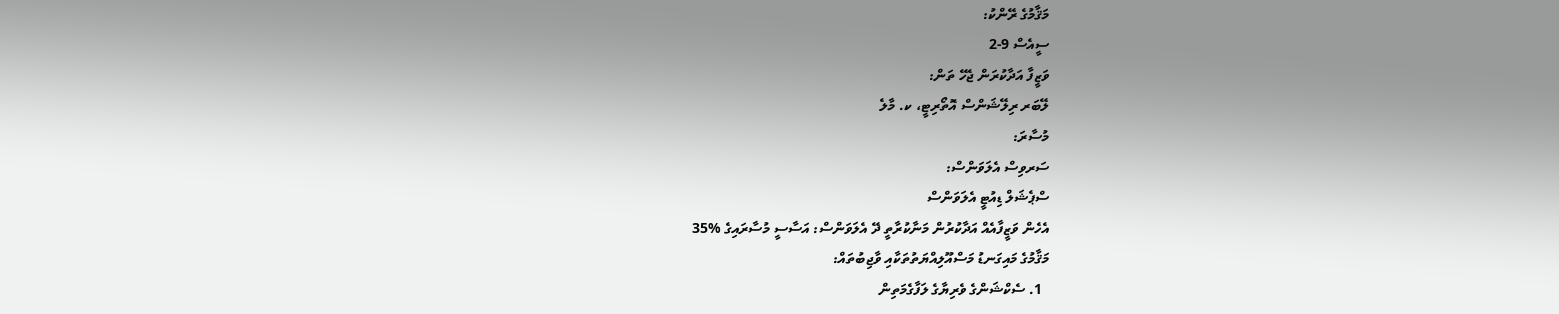މަޤާމުގެ ރޭންކު:
ސީއެސް 9-2
ވަޒީފާ އަދާކުރަން ޖެހޭ ތަން:
ލޭބަރ ރިލޭޝަންސް އޮތޯރިޓީ، ކ. މާލެ
މުސާރަ:
ސަރވިސް އެލަވަންސް:
ސްޕެޝަލް ޑިއުޓީ އެލަވަންސް
އެހެން ވަޒީފާއެއް އަދާކުރުން މަނާކުރާތީ ދޭ އެލަވަންސް: އަސާސީ މުސާރައިގެ %35
މަޤާމުގެ މައިގަނޑު މަސްއޫލިއްޔަތުތަކާއި ވާޖިބުތައް:
  1. ސެކްޝަންގެ ވެރިޔާގެ ލަފާގެމަތިން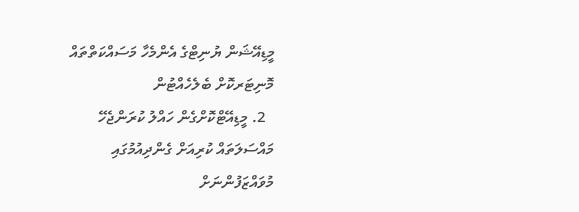މީޑިއޭޝަން ޔުނިޓްގެ އެންމެހާ މަސައްކަތްތައް މޮނިޓަރކޮށް ބެލެހެއްޓުން
  2. މީޑިއޭޓްކޮށްގެން ހައްލު ކުރަންޖެހޭ މައްސަލަތައް ކުރިއަށް ގެންދިއުމުގައި މުވައްޒަފުންނަށް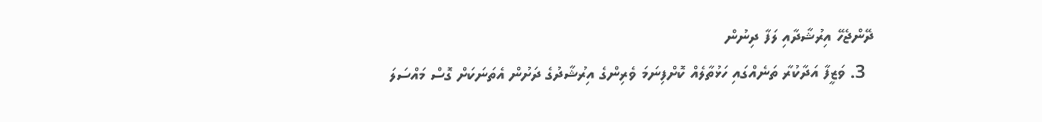ދޭންޖެހޭ އިރުޝާދާއި ލަފާ ދިނުން
  3. ވަޒީފާ އަދާކުރާ ތަނެއްގައި ހަޅުތާލެއް ކޮށްފިނަމަ ވެރިންގެ އިރުޝާދުގެ ދަށުން އެތަނަކަށް ގޮސް މައްސަލަ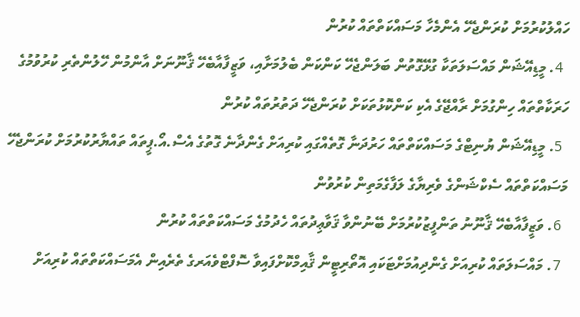ހައްލުކުރުމަށް ކުރަންޖެހޭ އެންމެހާ މަސައްކަތްތައް ކުރުން
  4. މީޑިއޭޝަން މައްސަލަތަކާ ގުޅޭގޮތުން ބަލަންޖެހޭ ކަންކަން ބެލުމަށާއި، ވަޒީފާއާބެހޭ ޤާނޫނަށް އާންމުން ހޭލުންތެރި ކުރުވުމުގެ ހަރަކާތްތައް ހިންގުމަށް ރާއްޖޭގެ އެކި ކަންކޮޅުތަކަށް ކުރަންޖެހޭ ދަތުރުތައް ކުރުން
  5. މީޑިއޭޝަން ޔުނިޓްގެ މަސައްކަތްތައް ހަރުދަނާ ގޮތެއްގައި ކުރިއަށް ގެންދާނެ ގޮތުގެ އެސް.އޯ.ޕީތައް ތައްޔާރުކުރުމަށް ކުރަންޖެހޭ މަސައްކަތްތައް ސެކްޝަންގެ ވެރިޔާގެ ލަފާގެމަތިން ކުރުވުން
  6. ވަޒީފާއާބެހޭ ޤާނޫނު ތަންފީޒުކުރުމަށް ބޭނުންވާ ޤަވާޢިދުތައް ހެދުމުގެ މަސައްކަތްތައް ކުރުން
  7. މައްސަލަތައް ކުރިއަށް ގެންދިއުމަށްޓަކައި އޮތޯރިޓީން ޤާއިމްކޮށްފައިވާ ސޮފްޓްވެއަރގެ ތެރެއިން އެމަސައްކަތްތައް ކުރިއަށް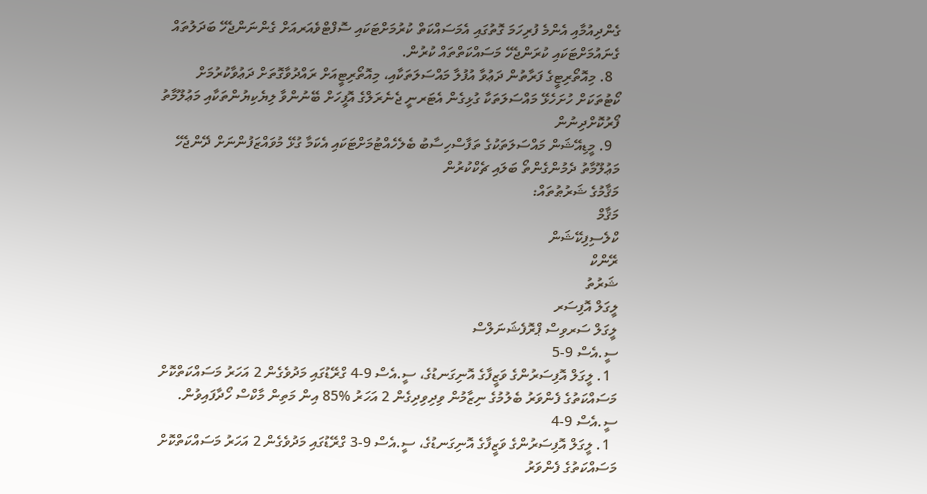ގެންދިއުމާއި އެންމެ ފުރިހަމަ ގޮތުގައި އެމަސައްކަތް ކުރުމަށްޓަކައި ސޮފްޓްވެއަރއަށް ގެންނަންޖެހޭ ބަދަލުތައް ގެނައުމަށްޓަކައި ކުރަންޖެހޭ މަސައްކަތްތައް ކުރުން.
  8. މިއޮތޯރިޓީގެ ފަރާތުން ދަޢުވާ އުފުލާ މައްސަލަތަކާއި، މިއޮތޯރިޓީއަށް ރައްދުވާގޮތަށް ދަޢުވާކުރުމަށް ކޯޓުތަކަށް ހުށަހެޅޭ މައްސަލަތަކާ ގުޅިގެން އެޓަރނީ ޖެނެރަލްގެ އޮފީހަށް ބޭނުންވާ ލިޔެކިޔުންތަކާއި މަޢުލޫމާތު ފޯރުކޮށްދިނުން
  9. މީޑިއޭޝަން މައްސަލަތަކުގެ ތަފާސްހިސާބު ބެލެހެއްޓުމަށްޓަކައި އެކަމާ ގުޅޭ މުވައްޒަފުންނަށް ދޭންޖެހޭ މަޢުލޫމާތު ދެމުންގެންތޯ ބަލައި ޗެކްކުރުން
މަޤާމުގެ ޝަރުޠުތައް:
މަޤާމް
ކްލެސިފިކޭޝަން
ރޭންކް
ޝަރުތު
ލީގަލް އޮފިސަރ
ލީގަލް ސަރވިސް ޕްރޮފެޝަނަލްސް
ސީ.އެސް 9-5
  1. ލީގަލް އޮފިސަރުންގެ ވަޒީފާގެ އޮނިގަނޑުގެ، ސީ.އެސް 9-4 ގްރޭޑުގައި މަދުވެގެން 2 އަހަރު މަސައްކަތްކޮށް މަސައްކަތުގެ ފެންވަރު ބެލުމުގެ ނިޒާމުން ވިދިވިދިގެން 2 އަހަރު %85 އިން މަތިން މާކްސް ހޯދާފައިވުން.
ސީ.އެސް 9-4
  1. ލީގަލް އޮފިސަރުންގެ ވަޒީފާގެ އޮނިގަނޑުގެ، ސީ.އެސް 9-3 ގްރޭޑުގައި މަދުވެގެން 2 އަހަރު މަސައްކަތްކޮށް މަސައްކަތުގެ ފެންވަރު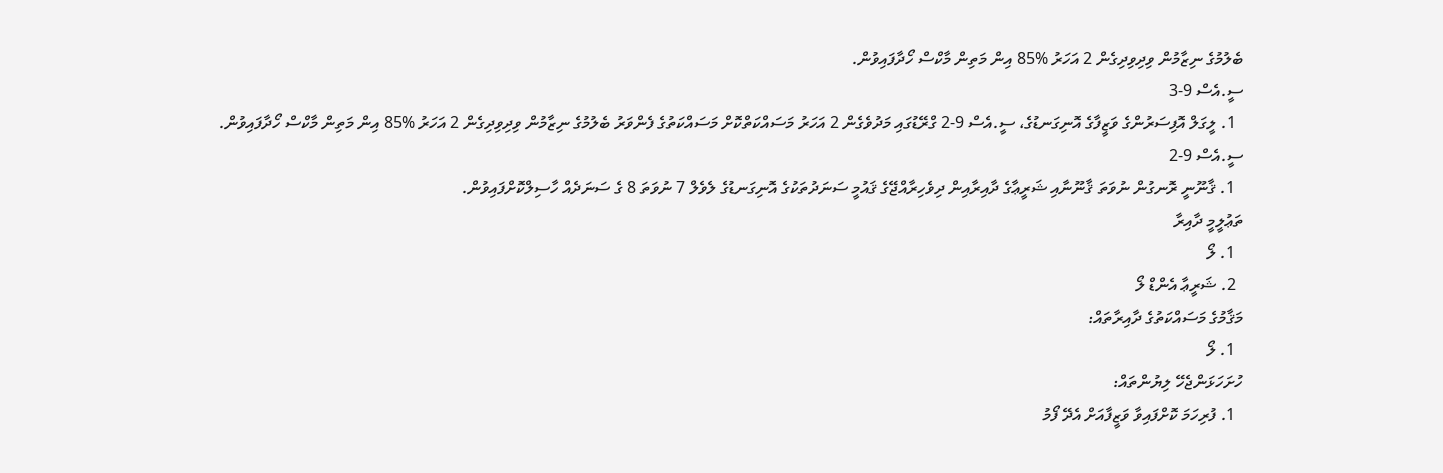ބެލުމުގެ ނިޒާމުން ވިދިވިދިގެން 2 އަހަރު %85 އިން މަތިން މާކްސް ހޯދާފައިވުން.
ސީ.އެސް 9-3
  1. ލީގަލް އޮފިސަރުންގެ ވަޒީފާގެ އޮނިގަނޑުގެ، ސީ.އެސް 9-2 ގްރޭޑުގައި މަދުވެގެން 2 އަހަރު މަސައްކަތްކޮށް މަސައްކަތުގެ ފެންވަރު ބެލުމުގެ ނިޒާމުން ވިދިވިދިގެން 2 އަހަރު %85 އިން މަތިން މާކްސް ހޯދާފައިވުން.
ސީ.އެސް 9-2
  1. ޤާނޫނީ ރޮނގުން ނުވަތަ ޤާނޫނާއި ޝަރީޢާގެ ދާއިރާއިން ދިވެހިރާއްޖޭގެ ޤައުމީ ސަނަދުތަކުގެ އޮނިގަނޑުގެ ލެވެލް 7 ނުވަތަ 8 ގެ ސަނަދެއް ހާސިލްކޮށްފައިވުން.
ތަޢުލީމީ ދާއިރާ
  1. ލޯ
  2. ޝަރީޢާ އެންޑް ލޯ
މަޤާމުގެ މަސައްކަތުގެ ދާއިރާތައް:
  1. ލޯ
ހުށަހަޅަންޖެހޭ ލިޔުންތައް:
  1. ފުރިހަމަ ކޮށްފައިވާ ވަޒީފާއަށް އެދޭ ފޯމު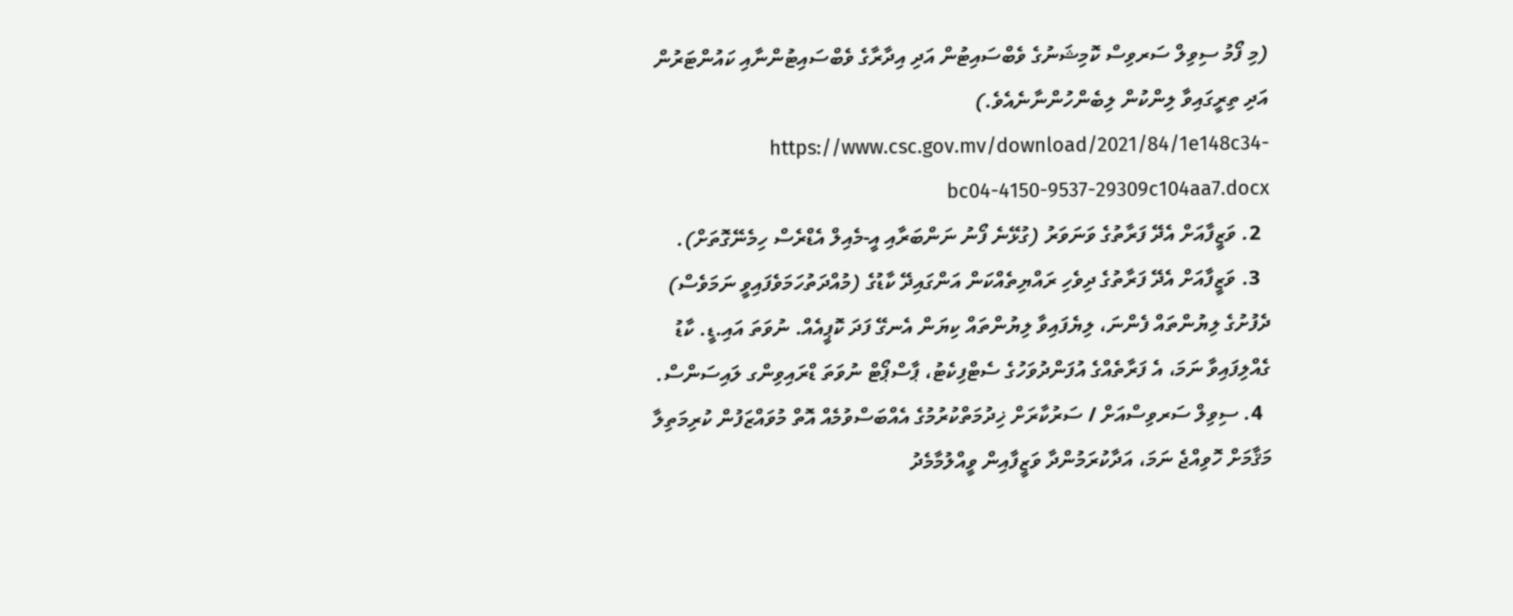(މި ފޯމު ސިވިލް ސަރވިސް ކޮމިޝަނުގެ ވެބްސައިޓުން އަދި އިދާރާގެ ވެބްސައިޓުންނާއި ކައުންޓަރުން އަދި ތިރީގައިވާ ލިންކުން ލިބެންހުންނާނެއެވެ.)  https://www.csc.gov.mv/download/2021/84/1e148c34-bc04-4150-9537-29309c104aa7.docx
  2. ވަޒީފާއަށް އެދޭ ފަރާތުގެ ވަނަވަރު (ގުޅޭނެ ފޯނު ނަންބަރާއި އީ-މެއިލް އެޑްރެސް ހިމެނޭގޮތަށް).
  3. ވަޒީފާއަށް އެދޭ ފަރާތުގެ ދިވެހި ރައްޔިތެއްކަން އަންގައިދޭ ކާޑުގެ (މުއްދަތުހަމަވެފައިވީ ނަމަވެސް) ދެފުށުގެ ލިޔުންތައް ފެންނަ، ލިޔެފައިވާ ލިޔުންތައް ކިޔަން އެނގޭ ފަދަ ކޮޕީއެއް. ނުވަތަ އައި.ޑީ. ކާޑު ގެއްލިފައިވާ ނަމަ، އެ ފަރާތެއްގެ އުފަންދުވަހުގެ ސެޓްފިކެޓު، ޕާސްޕޯޓް ނުވަތަ ޑްރައިވިންގ ލައިސަންސް.
  4. ސިވިލް ސަރވިސްއަށް / ސަރުކާރަށް ޚިދުމަތްކުރުމުގެ އެއްބަސްވުމެއް އޮތް މުވައްޒަފުން ކުރިމަތިލާ މަޤާމަށް ހޮވިއްޖެ ނަމަ، އަދާކުރަމުންދާ ވަޒީފާއިން ވީއްލުމާމެދު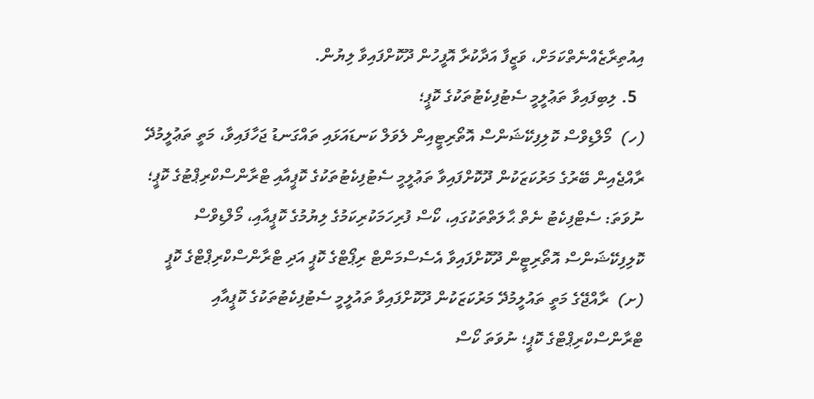އިއުތިރާޒެއްނެތްކަމަށް، ވަޒީފާ އަދާކުރާ އޮފީހުން ދޫކޮށްފައިވާ ލިޔުން.
  5. ލިބިފައިވާ ތަޢުލީމީ ސެޓުފިކެޓުތަކުގެ ކޮޕީ؛
(ހ)  މޯލްޑިވްސް ކޮލިފިކޭޝަންސް އޮތޯރިޓީއިން ލެވަލް ކަނޑައަޅައި ތައްގަނޑު ޖަހާފައިވާ، މަތީ ތަޢުލީމުދޭ ރާއްޖެއިން ބޭރުގެ މަރުކަޒަކުން ދޫކޮށްފައިވާ ތަޢުލީމީ ސެޓުފިކެޓުތަކުގެ ކޮޕީއާއި ޓްރާންސްކްރިޕްޓުގެ ކޮޕީ؛ ނުވަތަ: ސެޓްފިކެޓު ނެތް ޙާލަތްތަކުގައި، ކޯސް ފުރިހަމަކުރިކަމުގެ ލިޔުމުގެ ކޮޕީއާއި، މޯލްޑިވްސް ކޮލިފިކޭޝަންސް އޮތޯރިޓީން ދޫކޮށްފައިވާ އެސެސްމަންޓް ރިޕޯޓްގެ ކޮޕީ އަދި ޓްރާންސްކްރިޕްޓްގެ ކޮޕީ
(ށ)  ރާއްޖޭގެ މަތީ ތައުލީމުދޭ މަރުކަޒަކުން ދޫކޮށްފައިވާ ތައުލީމީ ސެޓުފިކެޓުތަކުގެ ކޮޕީއާއި ޓްރާންސްކްރިޕްޓްގެ ކޮޕީ؛ ނުވަތަ ކޯސް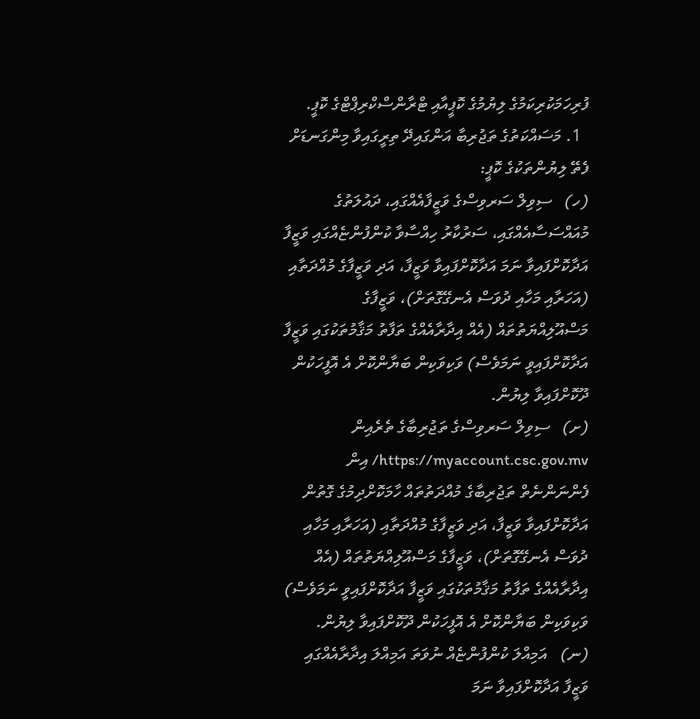ފުރިހަމަކުރިކަމުގެ ލިޔުމުގެ ކޮޕީއާއި ޓްރާންސްކްރިޕްޓްގެ ކޮޕީ.
  1. މަސައްކަތުގެ ތަޖުރިބާ އަންގައިދޭ ތިރީގައިވާ މިންގަނޑަށް ފެތޭ ލިޔުންތަކުގެ ކޮޕީ:
(ހ)   ސިވިލް ސަރވިސްގެ ވަޒީފާއެއްގައި، ދައުލަތުގެ މުއައްސަސާއެއްގައި، ސަރުކާރު ހިއްސާވާ ކުންފުންޏެއްގައި ވަޒީފާ އަދާކޮށްފައިވާ ނަމަ އަދާކޮށްފައިވާ ވަޒީފާ، އަދި ވަޒީފާގެ މުއްދަތާއި (އަހަރާއި މަހާއި ދުވަސް އެނގޭގޮތަށް)، ވަޒީފާގެ މަސްއޫލިއްޔަތުތައް (އެއް އިދާރާއެއްގެ ތަފާތު މަޤާމުތަކުގައި ވަޒީފާ އަދާކޮށްފައިވީ ނަމަވެސް) ވަކިވަކިން ބަޔާންކޮށް އެ އޮފީހަކުން ދޫކޮށްފައިވާ ލިޔުން.
(ށ)   ސިވިލް ސަރވިސްގެ ތަޖުރިބާގެ ތެރެއިން https://myaccount.csc.gov.mv/ އިން ފެންނަންނެތް ތަޖުރިބާގެ މުއްދަތުތައް ހާމަކޮށްދިމުގެ ގޮތުން އަދާކޮށްފައިވާ ވަޒީފާ، އަދި ވަޒީފާގެ މުއްދަތާއި (އަހަރާއި މަހާއި ދުވަސް އެނގޭގޮތަށް)، ވަޒީފާގެ މަސްއޫލިއްޔަތުތައް (އެއް އިދާރާއެއްގެ ތަފާތު މަޤާމުތަކުގައި ވަޒީފާ އަދާކޮށްފައިވީ ނަމަވެސް) ވަކިވަކިން ބަޔާންކޮށް އެ އޮފީހަކުން ދޫކޮށްފައިވާ ލިޔުން.
(ނ)   އަމިއްލަ ކުންފުންޏެއް ނުވަތަ އަމިއްލަ އިދާރާއެއްގައި ވަޒީފާ އަދާކޮށްފައިވާ ނަމަ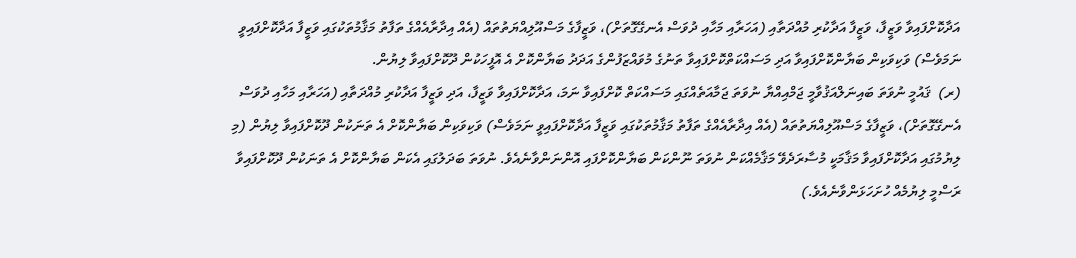އަދާކޮށްފައިވާ ވަޒީފާ، ވަޒީފާ އަދާކުރި މުއްދަތާއި (އަހަރާއި މަހާއި ދުވަސް އެނގޭގޮތަށް)، ވަޒީފާގެ މަސްއޫލިއްޔަތުތައް (އެއް އިދާރާއެއްގެ ތަފާތު މަޤާމުތަކުގައި ވަޒީފާ އަދާކޮށްފައިވީ ނަމަވެސް) ވަކިވަކިން ބަޔާންކޮށްފައިވާ އަދި މަސައްކަތްކޮށްފައިވާ ތަނުގެ މުވައްޒަފުންގެ އަދަދު ބަޔާންކޮށް އެ އޮފީހަކުން ދޫކޮށްފައިވާ ލިޔުން.
(ރ)  ޤައުމީ ނުވަތަ ބައިނަލްއަޤުވާމީ ޖަމްއިއްޔާ ނުވަތަ ޖަމާއަތެއްގައި މަސައްކަތް ކޮށްފައިވާ ނަމަ، އަދާކޮށްފައިވާ ވަޒީފާ، އަދި ވަޒީފާ އަދާކުރި މުއްދަތާއި (އަހަރާއި މަހާއި ދުވަސް އެނގޭގޮތަށް)، ވަޒީފާގެ މަސްއޫލިއްޔަތުތައް (އެއް އިދާރާއެއްގެ ތަފާތު މަޤާމުތަކުގައި ވަޒީފާ އަދާކޮށްފައިވީ ނަމަވެސް) ވަކިވަކިން ބަޔާންކޮށް އެ ތަނަކުން ދޫކޮށްފައިވާ ލިޔުން (މި ލިޔުމުގައި އަދާކޮށްފައިވާ މަޤާމަކީ މުސާރަދެވޭ މަޤާމެއްކަން ނުވަތަ ނޫންކަން ބަޔާންކޮށްފައި އޮންނަންވާނެއެވެ. ނުވަތަ ބަދަލުގައި އެކަން ބަޔާންކޮށް އެ ތަނަކުން ދޫކޮށްފައިވާ ރަސްމީ ލިޔުމެއް ހުށަހަޅަންވާނެއެވެ.)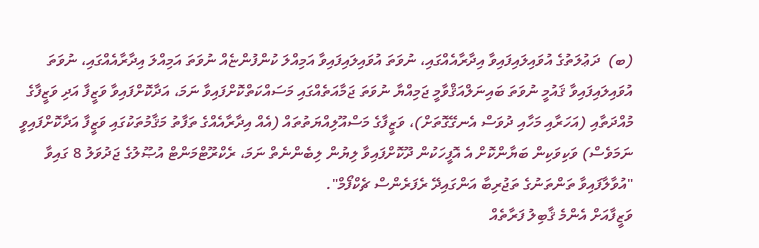(ބ)  ދަޢުލަތުގެ އުވައިލައިފައިވާ އިދާރާއެއްގައި، ނުވަތަ އުވައިލައިފައިވާ އަމިއްލަ ކުންފުންޏެއް ނުވަތަ އަމިއްލަ އިދާރާއެއްގައި، ނުވަތަ އުވައިލައިފައިވާ ޤައުމީ ނުވަތަ ބައިނަލްއަޤްވާމީ ޖަމިއްޔާ ނުވަތަ ޖަމާއަތެއްގައި މަސައްކަތްކޮށްފައިވާ ނަމަ، އަދާކޮށްފައިވާ ވަޒީފާ އަދި ވަޒީފާގެ މުއްދަތާއި (އަހަރާއި މަހާއި ދުވަސް އެނގޭގޮތަށް)، ވަޒީފާގެ މަސްއޫލިއްޔަތުތައް (އެއް އިދާރާއެއްގެ ތަފާތު މަޤާމުތަކުގައި ވަޒީފާ އަދާކޮށްފައިވީ ނަމަވެސް) ވަކިވަކިން ބަޔާންކޮށް އެ އޮފީހަކުން ދޫކޮށްފައިވާ ލިޔުން ލިބެންނެތް ނަމަ، ރެކްރޫޓްމަންޓް އުޞޫލުގެ ޖަދުވަލު 8 ގައިވާ "އުވާލާފައިވާ ތަންތަނުގެ ތަޖުރިބާ އަންގައިދޭ ރެފަރެންސް ޗެކްފޯމް".
ވަޒީފާއަށް އެންމެ ޤާބިލު ފަރާތެއް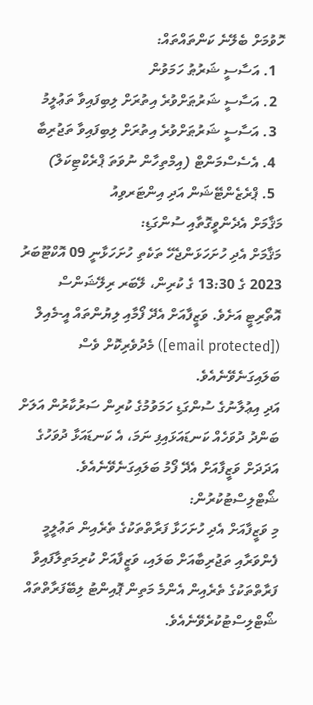ހޮވުމަށް ބެލޭނެ ކަންތައްތައް:
  1. އަސާސީ ޝަރުޠު ހަމަވުން
  2. އަސާސީ ޝަރުޠަށްވުރެ އިތުރަށް ލިބިފައިވާ ތަޢުލީމު
  3. އަސާސީ ޝަރުޠަށްވުރެ އިތުރަށް ލިބިފައިވާ ތަޖުރިބާ
  4. އެސެސްމަންޓް (އިމްތިހާން ނުވަތަ ޕްރެކްޓިކަލް)
  5. ޕްރެޒެންޓޭޝަން އަދި އިންޓަރވިއު
މަޤާމަށް އެދެންވީގޮތާއި ސުންގަޑި:
މަޤާމަށް އެދި ހުށަހަޅަންޖެހޭ ތަކެތި ހުށަހަޅާނީ 09 އޮކްޓޫބަރު 2023 ގެ 13:30 ގެ ކުރިން، ލޭބަރ ރިލޭޝަންސް އޮތޯރިޓީ އަށެވެ. ވަޒީފާއަށް އެދޭ ފޯމާއި ލިޔުންތައް އީ-މެއިލް ([email protected]) މެދުވެރިކޮށް ވެސް ބަލައިގަނެވޭނެއެވެ.
އަދި އިޢުލާނުގެ ސުންގަޑި ހަމަވުމުގެ ކުރިން ސަރުކާރުން އަލަށް ބަންދު ދުވަހެއް ކަނޑައަޅައިފި ނަމަ، އެ ކަނޑައަޅާ ދުވަހުގެ އަދަދަށް ވަޒީފާއަށް އެދޭ ފޯމު ބަލައިގަނެވޭނެއެވެ.
ޝޯޓްލިސްޓުކުރުން:
މި ވަޒީފާއަށް އެދި ހުށަހަޅާ ފަރާތްތަކުގެ ތެރެއިން ތަޢުލީމީ ފެންވަރާއި ތަޖުރިބާއަށް ބަލައި، ވަޒީފާއަށް ކުރިމަތިލާފައިވާ ފަރާތްތަކުގެ ތެރެއިން އެންމެ މަތިން ޕޮއިންޓު ލިބޭފަރާތްތައް ޝޯޓްލިސްޓުކުރެވޭނެއެވެ.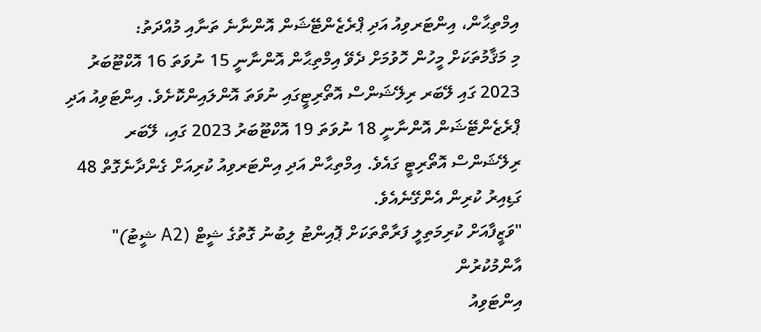އިމްތިޙާން، އިންޓަރވިއު އަދި ޕްރެޒެންޓޭޝަން އޮންނާނެ ތަނާއި މުއްދަތު:
މި މަޤާމުތަކަށް މީހުން ހޮވުމަށް ދެވޭ އިމްތިޙާން އޮންނާނީ 15 ނުވަތަ 16 އޮކްޓޫބަރު 2023 ގައި ލޭބަރ ރިލޭޝަންސް އޮތޯރިޓީގައި ނުވަތަ އޮންލައިންކޮށެވެ. އިންޓަވިއު އަދި ޕްރެޒެންޓޭޝަން އޮންނާނީ 18 ނުވަތަ 19 އޮކްޓޫބަރު 2023 ގައި، ލޭބަރ ރިލޭޝަންސް އޮތޯރިޓީ ގައެވެ. އިމްތިޙާން އަދި އިންޓަރވިއު ކުރިއަށް ގެންދާނެގޮތް 48 ގަޑިއިރު ކުރިން އެންގޭނެއެވެ.
"ވަޒީފާއަށް ކުރިމަތިލީ ފަރާތްތަކަށް ޕޮއިންޓު ލިބުނު ގޮތުގެ ޝީޓް (A2 ޝީޓު)" އާންމުކުރުން
އިންޓަވިއު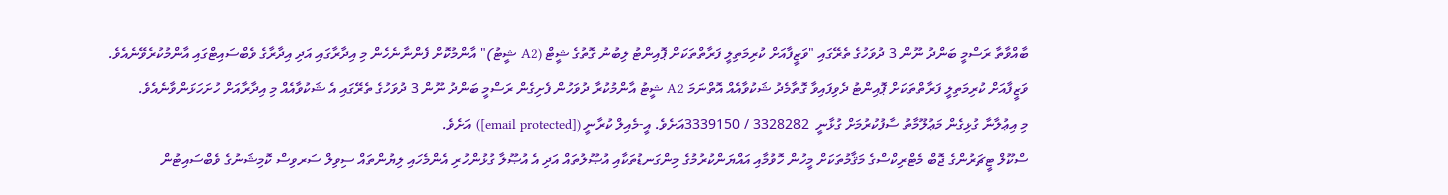ބާއްވާތާ ރަސްމީ ބަންދު ނޫން 3 ދުވަހުގެ ތެރޭގައި "ވަޒީފާއަށް ކުރިމަތިލީ ފަރާތްތަކަށް ޕޮއިންޓު ލިބުނު ގޮތުގެ ޝީޓް (A2 ޝީޓު)" އާންމުކޮށް ފެންނާނެހެން މި އިދާރާގައި އަދި އިދާރާގެ ވެބްސައިޓްގައި އާންމުކުރެވޭނެއެވެ. ވަޒީފާއަށް ކުރިމަތިލީ ފަރާތްތަކަށް ޕޮއިންޓު ދެވިފައިވާ ގޮތާމެދު ޝަކުވާއެއް އޮތްނަމަ A2 ޝީޓު އާންމުކުރާ ދުވަހުން ފެށިގެން ރަސްމީ ބަންދު ނޫން 3 ދުވަހުގެ ތެރޭގައި އެ ޝަކުވާއެއް މި އިދާރާއަށް ހުށަހަޅަންވާނެއެވެ.
މި އިޢުލާނާ ގުޅިގެން މަޢުލޫމާތު ސާފުކުރުމަށް ގުޅާނީ  3328282 / 3339150އަށެވެ. އީ-މެއިލް ކުރާނީ ([email protected]) އަށެވެ.
ސްކޫލް ޓީޗަރުންގެ ޖޮބް މެޓްރިކްސްގެ މަޤާމުތަކަށް މީހުން ހޮވުމާއި އައްޔަންކުރުމުގެ މިންގަނޑުތަކާއި އުޞޫލުތައް އަދި އެ އުޞޫލާ ގުޅުންހުރި އެންމެހައި ލިޔުންތައް ސިވިލް ސަރވިސް ކޮމިޝަނުގެ ވެބްސައިޓުން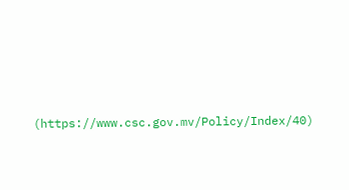(https://www.csc.gov.mv/Policy/Index/40)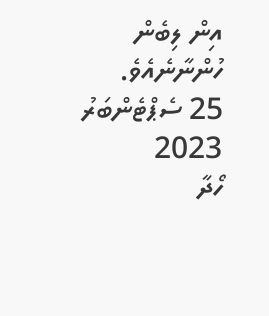އިން ލިބެން ހުންނާނެއެވެ.
25 ސެޕްޓެންބަރު 2023
ހޯދާ